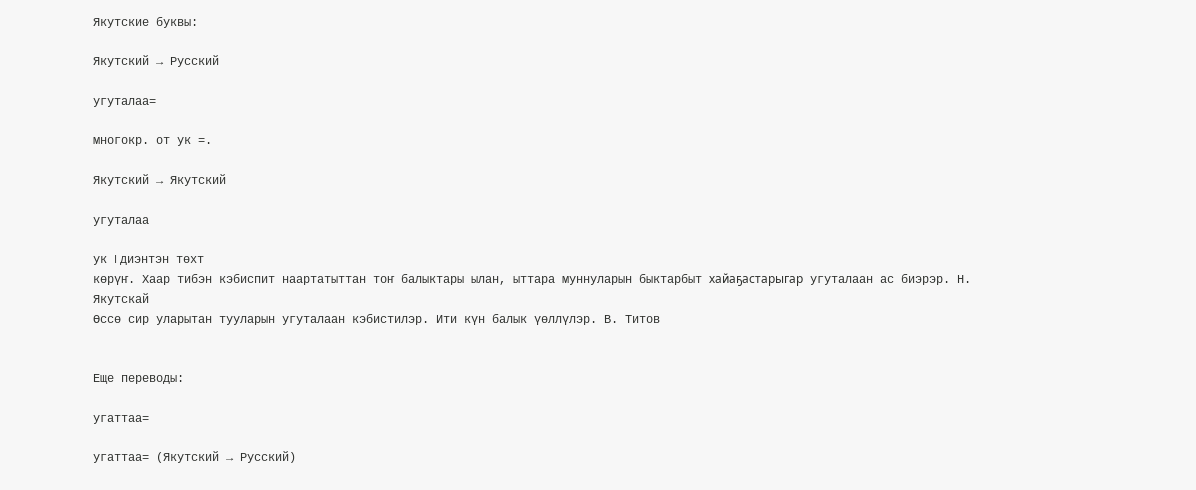Якутские буквы:

Якутский → Русский

угуталаа=

многокр. от ук =.

Якутский → Якутский

угуталаа

ук I диэнтэн төхт
көрүҥ. Хаар тибэн кэбиспит наартатыттан тоҥ балыктары ылан, ыттара муннуларын быктарбыт хайаҕастарыгар угуталаан ас биэрэр. Н. Якутскай
Өссө сир уларытан тууларын угуталаан кэбистилэр. Ити күн балык үөллүлэр. В. Титов


Еще переводы:

угаттаа=

угаттаа= (Якутский → Русский)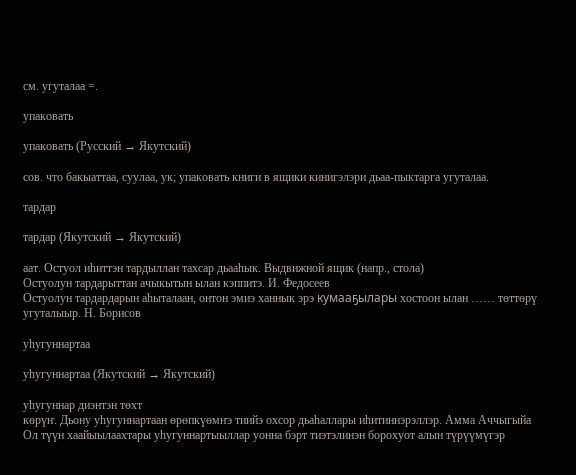см. угуталаа =.

упаковать

упаковать (Русский → Якутский)

сов. что бакыаттаа, суулаа, ук; упаковать книги в ящики кинигэлэри дьаа-пыктарга угуталаа.

тардар

тардар (Якутский → Якутский)

аат. Остуол иһиттэн тардыллан тахсар дьааһык. Выдвижной ящик (напр., стола)
Остуолун тардарыттан ачыкытын ылан кэппитэ. И. Федосеев
Остуолун тардардарын аһыталаан, онтон эмиэ ханнык эрэ кумааҕылары хостоон ылан …… төттөрү угуталыыр. Н. Борисов

уһугуннартаа

уһугуннартаа (Якутский → Якутский)

уһугуннар диэнтэн төхт
көрүҥ. Дьону уһугуннартаан өрөпкүөмҥэ тиийэ охсор дьаһаллары иһитиннэрэллэр. Амма Аччыгыйа
Ол түүн хаайыылаахтары уһугуннартыыллар уонна бэрт тиэтэлинэн борохуот алын түрүүмүгэр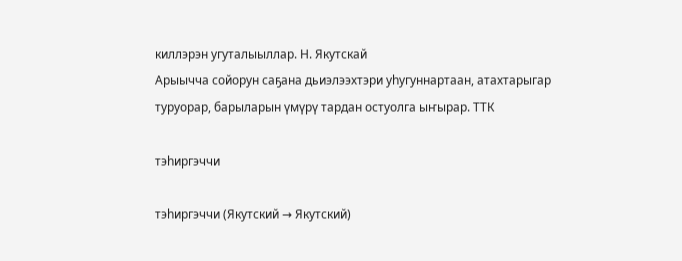киллэрэн угуталыыллар. Н. Якутскай
Арыычча сойорун саҕана дьиэлээхтэри уһугуннартаан, атахтарыгар туруорар, барыларын үмүрү тардан остуолга ыҥырар. ТТК

тэһиргэччи

тэһиргэччи (Якутский → Якутский)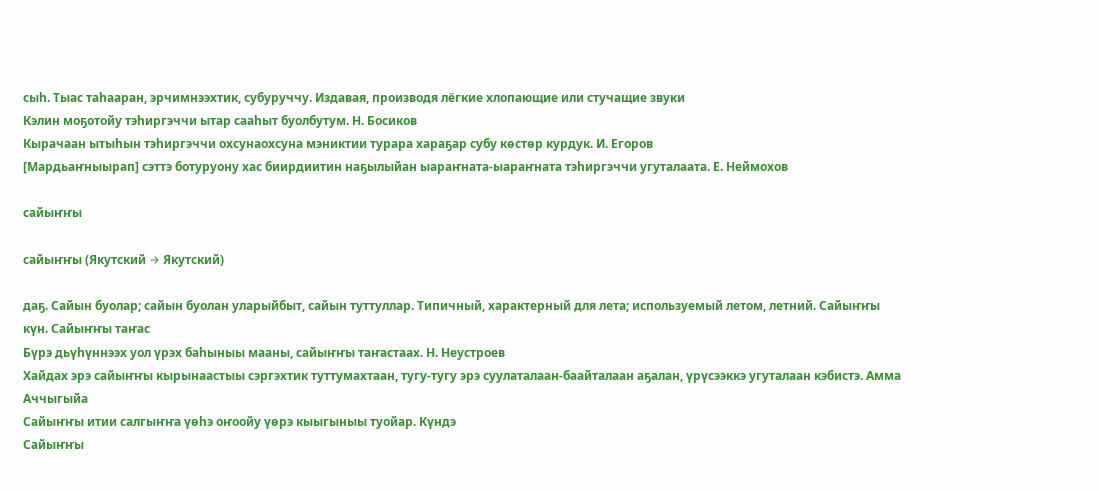сыһ. Тыас таһааран, эрчимнээхтик, субуруччу. Издавая, производя лёгкие хлопающие или стучащие звуки
Кэлин моҕотойу тэһиргэччи ытар сааһыт буолбутум. Н. Босиков
Кырачаан ытыһын тэһиргэччи охсунаохсуна мэниктии турара хараҕар субу көстөр курдук. И. Егоров
[Мардьаҥныырап] сэттэ ботуруону хас биирдиитин наҕылыйан ыараҥната-ыараҥната тэһиргэччи угуталаата. Е. Неймохов

сайыҥҥы

сайыҥҥы (Якутский → Якутский)

даҕ. Сайын буолар; сайын буолан уларыйбыт, сайын туттуллар. Типичный, характерный для лета; используемый летом, летний. Сайыҥҥы күн. Сайыҥҥы таҥас
Бүрэ дьүһүннээх уол үрэх баһыныы мааны, сайыҥҥы таҥастаах. Н. Неустроев
Хайдах эрэ сайыҥҥы кырынаастыы сэргэхтик туттумахтаан, тугу-тугу эрэ суулаталаан-баайталаан аҕалан, үрүсээккэ угуталаан кэбистэ. Амма Аччыгыйа
Сайыҥҥы итии салгыҥҥа үөһэ оҥоойу үөрэ кыыгыныы туойар. Күндэ
Сайыҥҥы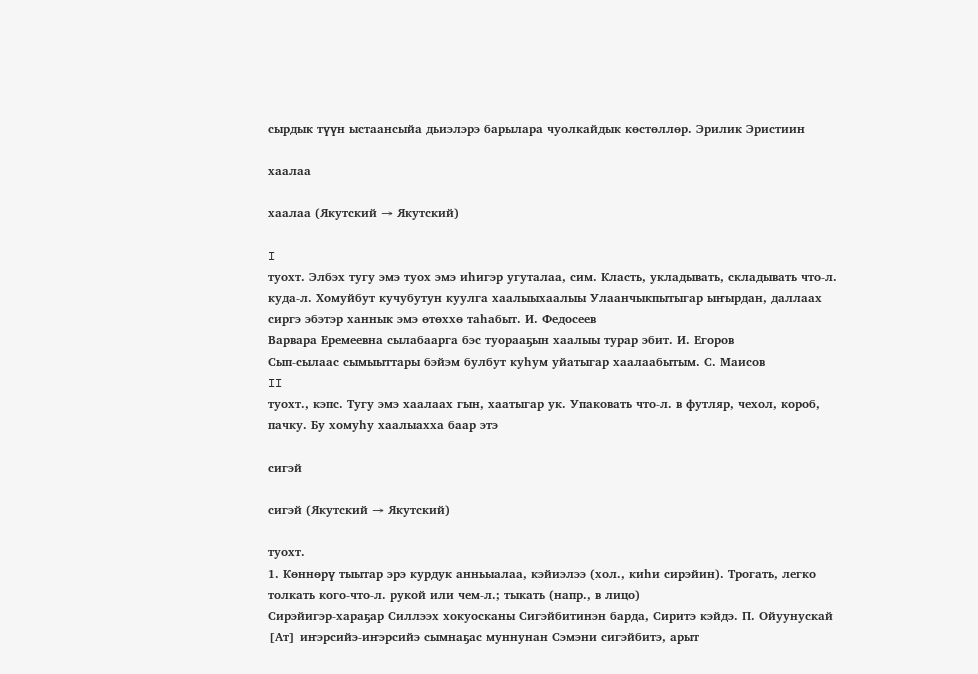сырдык түүн ыстаансыйа дьиэлэрэ барылара чуолкайдык көстөллөр. Эрилик Эристиин

хаалаа

хаалаа (Якутский → Якутский)

I
туохт. Элбэх тугу эмэ туох эмэ иһигэр угуталаа, сим. Класть, укладывать, складывать что-л. куда-л. Хомуйбут кучубутун куулга хаалыыхаалыы Улаанчыкпытыгар ыҥырдан, даллаах сиргэ эбэтэр ханнык эмэ өтөххө таһабыт. И. Федосеев
Варвара Еремеевна сылабаарга бэс туорааҕын хаалыы турар эбит. И. Егоров
Сып-сылаас сымыыттары бэйэм булбут куһум уйатыгар хаалаабытым. С. Маисов
II
туохт., кэпс. Тугу эмэ хаалаах гын, хаатыгар ук. Упаковать что-л. в футляр, чехол, короб, пачку. Бу хомуһу хаалыахха баар этэ

сигэй

сигэй (Якутский → Якутский)

туохт.
1. Көннөрү тыытар эрэ курдук анньыалаа, кэйиэлээ (хол., киһи сирэйин). Трогать, легко толкать кого-что-л. рукой или чем-л.; тыкать (напр., в лицо)
Сирэйигэр-хараҕар Силлээх хокуосканы Сигэйбитинэн барда, Сиритэ кэйдэ. П. Ойуунускай
[Ат] иҥэрсийэ-иҥэрсийэ сымнаҕас муннунан Сэмэни сигэйбитэ, арыт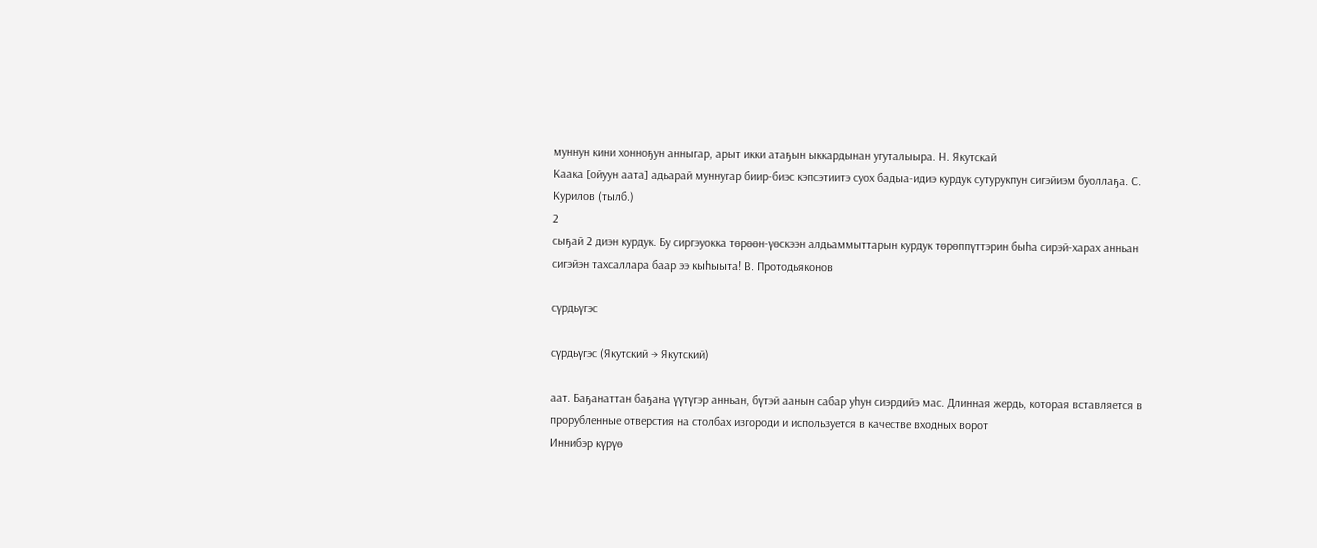муннун кини хонноҕун анныгар, арыт икки атаҕын ыккардынан угуталыыра. Н. Якутскай
Каака [ойуун аата] адьарай муннугар биир-биэс кэпсэтиитэ суох бадыа-идиэ курдук сутурукпун сигэйиэм буоллаҕа. С. Курилов (тылб.)
2
сыҕай 2 диэн курдук. Бу сиргэуокка төрөөн-үөскээн алдьаммыттарын курдук төрөппүттэрин быһа сирэй-харах анньан сигэйэн тахсаллара баар ээ кыһыыта! В. Протодьяконов

сүрдьүгэс

сүрдьүгэс (Якутский → Якутский)

аат. Баҕанаттан баҕана үүтүгэр анньан, бүтэй аанын сабар уһун сиэрдийэ мас. Длинная жердь, которая вставляется в прорубленные отверстия на столбах изгороди и используется в качестве входных ворот
Иннибэр күрүө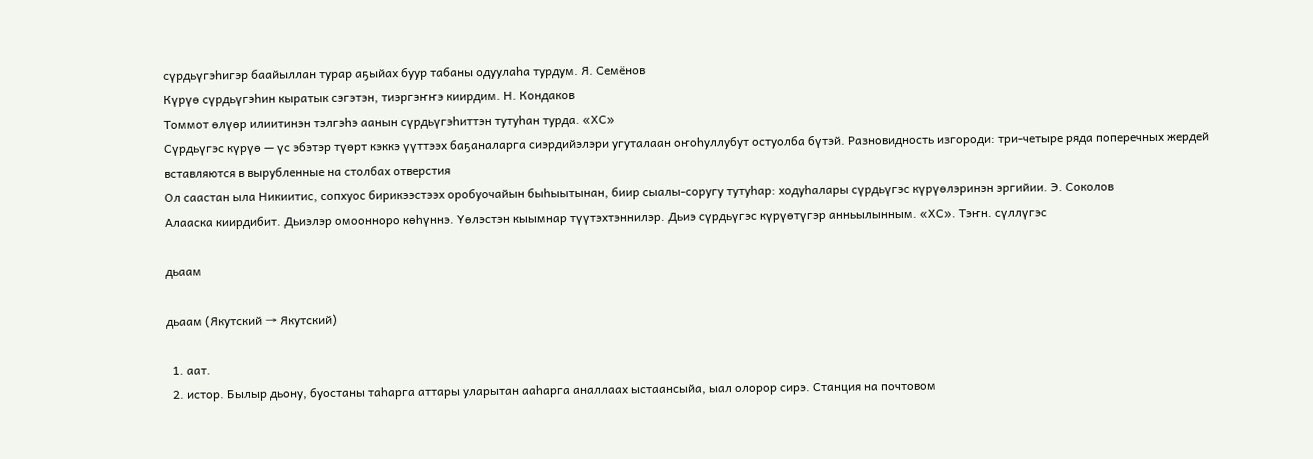сүрдьүгэһигэр баайыллан турар аҕыйах буур табаны одуулаһа турдум. Я. Семёнов
Күрүө сүрдьүгэһин кыратык сэгэтэн, тиэргэҥҥэ киирдим. Н. Кондаков
Томмот өлүөр илиитинэн тэлгэһэ аанын сүрдьүгэһиттэн тутуһан турда. «ХС»
Сүрдьүгэс күрүө — үс эбэтэр түөрт кэккэ үүттээх баҕаналарга сиэрдийэлэри угуталаан оҥоһуллубут остуолба бүтэй. Разновидность изгороди: три-четыре ряда поперечных жердей вставляются в вырубленные на столбах отверстия
Ол саастан ыла Никиитис, сопхуос бирикээстээх оробуочайын быһыытынан, биир сыалы-соругу тутуһар: ходуһалары сүрдьүгэс күрүөлэринэн эргийии. Э. Соколов
Алааска киирдибит. Дьиэлэр омоонноро көһүннэ. Үөлэстэн кыымнар түүтэхтэннилэр. Дьиэ сүрдьүгэс күрүөтүгэр анньылынным. «ХС». Тэҥн. сүллүгэс

дьаам

дьаам (Якутский → Якутский)

  1. аат.
  2. истор. Былыр дьону, буостаны таһарга аттары уларытан ааһарга аналлаах ыстаансыйа, ыал олорор сирэ. Станция на почтовом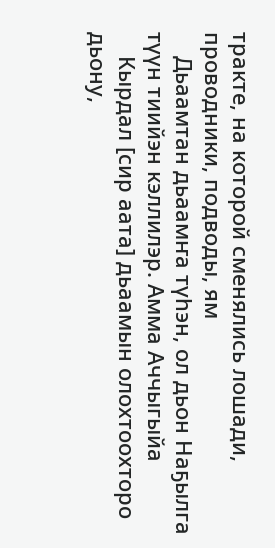тракте, на которой сменялись лошади, проводники, подводы, ям
    Дьаамтан дьаамҥа түһэн, ол дьон Наҕылга түүн тиийэн кэллилэр. Амма Аччыгыйа
    Кырдал [сир аата] дьаамын олохтоохторо дьону,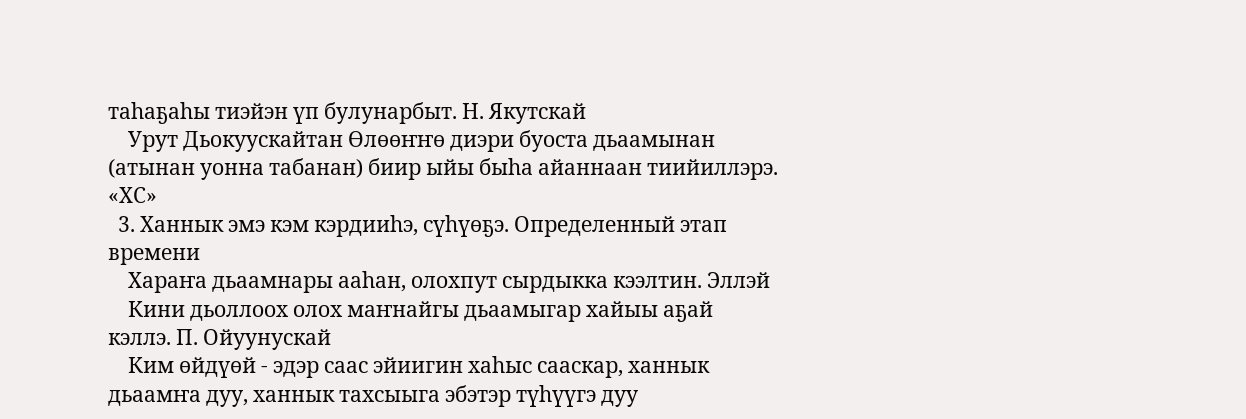таһаҕаһы тиэйэн үп булунарбыт. Н. Якутскай
    Урут Дьокуускайтан Өлөөҥҥө диэри буоста дьаамынан (атынан уонна табанан) биир ыйы быһа айаннаан тиийиллэрэ. «ХС»
  3. Ханнык эмэ кэм кэрдииһэ, сүһүөҕэ. Определенный этап времени
    Хараҥа дьаамнары ааһан, олохпут сырдыкка кээлтин. Эллэй
    Кини дьоллоох олох маҥнайгы дьаамыгар хайыы аҕай кэллэ. П. Ойуунускай
    Ким өйдүөй - эдэр саас эйиигин хаһыс сааскар, ханнык дьаамҥа дуу, ханнык тахсыыга эбэтэр түһүүгэ дуу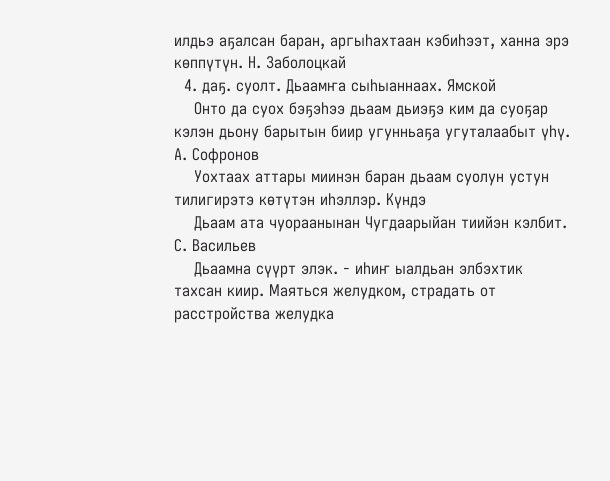илдьэ аҕалсан баран, аргыһахтаан кэбиһээт, ханна эрэ көппүтүн. Н. Заболоцкай
  4. даҕ. суолт. Дьаамҥа сыһыаннаах. Ямской
    Онто да суох бэҕэһээ дьаам дьиэҕэ ким да суоҕар кэлэн дьону барытын биир угунньаҕа угуталаабыт үһү. А. Софронов
    Уохтаах аттары миинэн баран дьаам суолун устун тилигирэтэ көтүтэн иһэллэр. Күндэ
    Дьаам ата чуораанынан Чугдаарыйан тиийэн кэлбит. С. Васильев
    Дьаамна сүүрт элэк. - иһиҥ ыалдьан элбэхтик тахсан киир. Маяться желудком, страдать от расстройства желудка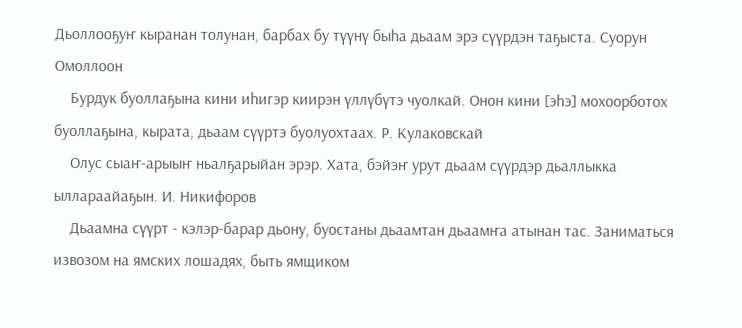Дьоллооҕуҥ кыранан толунан, барбах бу түүнү быһа дьаам эрэ сүүрдэн таҕыста. Суорун Омоллоон
    Бурдук буоллаҕына кини иһигэр киирэн үллүбүтэ чуолкай. Онон кини [эһэ] мохоорботох буоллаҕына, кырата, дьаам сүүртэ буолуохтаах. Р. Кулаковскай
    Олус сыаҥ-арыыҥ ньалҕарыйан эрэр. Хата, бэйэҥ урут дьаам сүүрдэр дьаллыкка ыллараайаҕын. И. Никифоров
    Дьаамна сүүрт - кэлэр-барар дьону, буостаны дьаамтан дьаамҥа атынан тас. Заниматься извозом на ямских лошадях, быть ямщиком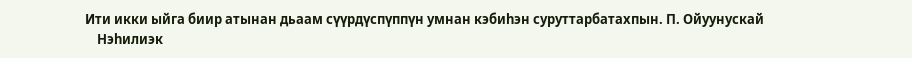Ити икки ыйга биир атынан дьаам сүүрдүспүппүн умнан кэбиһэн суруттарбатахпын. П. Ойуунускай
    Нэһилиэк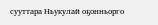сууттара Ньукулай оҕонньорго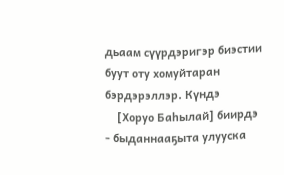дьаам сүүрдэригэр биэстии буут оту хомуйтаран бэрдэрэллэр. Күндэ
    [Хоруо Баһылай] биирдэ - быданнааҕыта улууска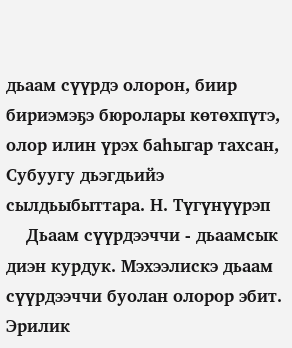дьаам сүүрдэ олорон, биир бириэмэҕэ бюролары көтөхпүтэ, олор илин үрэх баһыгар тахсан, Субуугу дьэгдьийэ сылдьыбыттара. Н. Түгүнүүрэп
    Дьаам сүүрдээччи - дьаамсык диэн курдук. Мэхээлискэ дьаам сүүрдээччи буолан олорор эбит. Эрилик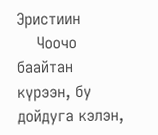Эристиин
    Чоочо баайтан күрээн, бу дойдуга кэлэн,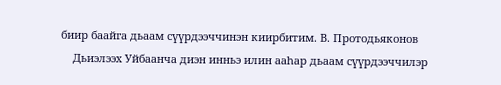биир баайга дьаам сүүрдээччинэн киирбитим. В. Протодьяконов
    Дьиэлээх Уйбаанча диэн инньэ илин ааһар дьаам сүүрдээччилэр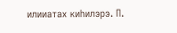илииатах киһилэрэ. П.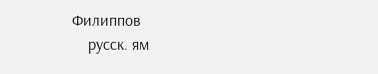Филиппов
    русск. ям